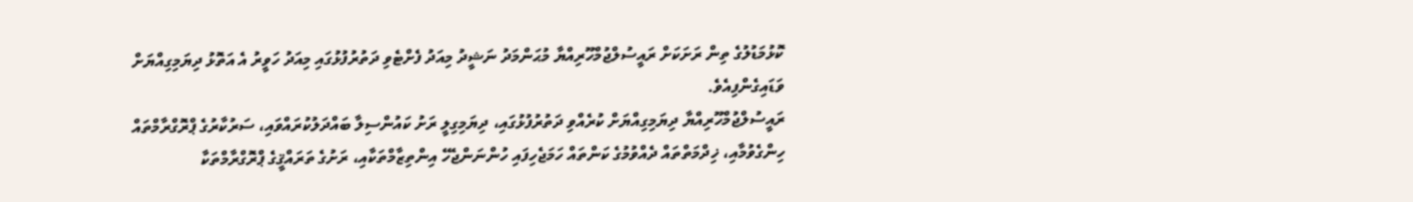ކޮޅުމަޑުލުގެ ތިން ރަށަކަށް ރައީސުލްޖުމްހޫރިއްޔާ މުޙަންމަދު ނަޝީދު މިއަދު ފެށްޓެވި ދަތުރުފުޅުގައި މިއަދު ހަވީރު އެ އަތޮޅު ދިޔަމިގިއްޔަށް ވަޑައިގެންފިއެވެ.
ރައީސުލްޖުމްހޫރިއްޔާ ދިޔަމިގިއްޔަށް ކުރެއްވި ދަތުރުފުޅުގައި، ދިޔަމިގިލީ ރަށު ކައުންސިލާ ބައްދަލުކުރައްވައި، ސަރުކާރުގެ ޕްރޮގްރާމްތައް ހިންގެވުމާއި، ޚިދްމަތްތައް ދެއްވުމުގެ ކަންތައް ހަމަޖެހިފައި ހުންނަންޖެހޭ އިންތިޒާމްތަކާއި، ރަށުގެ ތަރައްޤީގެ ޕްރޮގްރާމްތަކާ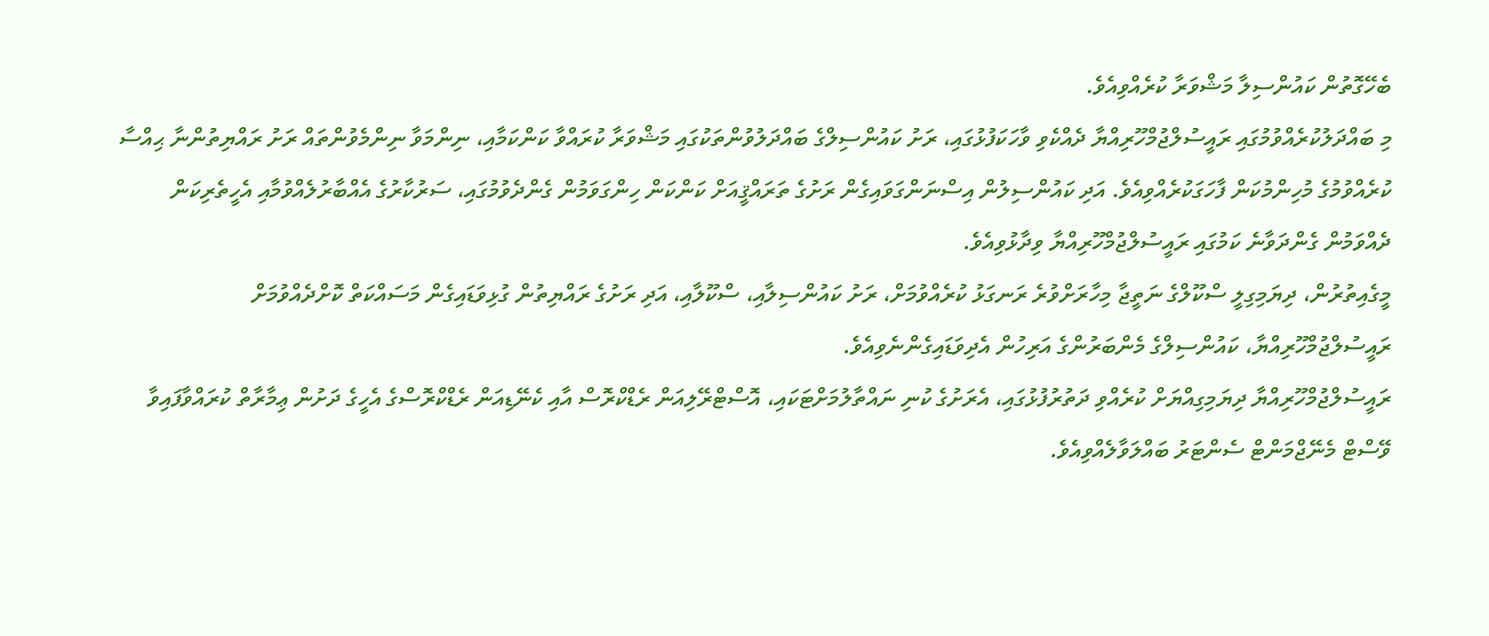ބެހޭގޮތުން ކައުންސިލާ މަޝްވަރާ ކުރެއްވިއެވެ.
މި ބައްދަލުކުރެއްވުމުގައި ރައީސުލްޖުމްހޫރިއްޔާ ދެއްކެވި ވާހަކަފުޅުގައި، ރަށު ކައުންސިލްގެ ބައްދަލުވުންތަކުގައި މަޝްވަރާ ކުރައްވާ ކަންކަމާއި، ނިންމަވާ ނިންމެވުންތައް ރަށު ރައްޔިތުންނާ ޙިއްސާ ކުރެއްވުމުގެ މުހިންމުކަން ފާހަގަކުރެއްވިއެވެ. އަދި ކައުންސިލުން އިސްނަންގަވައިގެން ރަށުގެ ތަރައްޤީއަށް ކަންކަން ހިންގަވަމުން ގެންދެވުމުގައި، ސަރުކާރުގެ އެއްބާރުލެއްވުމާއި އެހީތެރިކަން ދެއްވަމުން ގެންދަވާނެ ކަމުގައި ރައީސުލްޖުމްހޫރިއްޔާ ވިދާޅުވިއެވެ.
މީގެއިތުރުން، ދިޔަމިގިލީ ސްކޫލްގެ ނަތީޖާ މިހާރަށްވުރެ ރަނގަޅު ކުރެއްވުމަށް، ރަށު ކައުންސިލާއި، ސްކޫލާއި، އަދި ރަށުގެ ރައްޔިތުން ގުޅިވަޑައިގެން މަސައްކަތް ކޮށްދެއްވުމަށް ރައީސުލްޖުމްހޫރިއްޔާ، ކައުންސިލްގެ މެންބަރުންގެ އަރިހުން އެދިވަޑައިގެންނެވިއެވެ.
ރައީސުލްޖުމްހޫރިއްޔާ ދިޔަމިގިއްޔަށް ކުރެއްވި ދަތުރުފުޅުގައި، އެރަށުގެ ކުނި ނައްތާލުމަށްޓަކައި، އޮސްޓްރޭލިއަން ރެޑްކްރޮސް އާއި ކެނޭޑިއަން ރެޑްކްރޮސްގެ އެހީގެ ދަށުން ޢިމާރާތް ކުރައްވާފައިވާ ވޭސްޓް މެނޭޖްމަންޓް ސެންޓަރު ބައްލަވާލެއްވިއެވެ.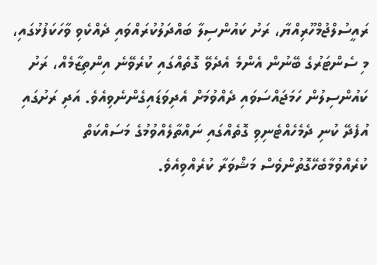ރައީސުލްޖުމްހޫރިއްޔާ، ރަށު ކައުންސިލާ ބައްދަލުކުރައްވައި ދެއްކެވި ވާހަކަފުޅުގައި، މި ސެންޓަރުގެ ބޭނުން އެންމެ އެދެވޭ ގޮތެއްގައި ކުރެވޭނެ އިންތިޒާމެއް، ރަށު ކައުންސިލުން ހަމަޖައްސަވައި ދެއްވުމަށް އެދިވަޑައިގެންނެވިއެވެ. އަދި ރަށުގައި އުފެދޭ ކުނި ދެމެހެއްޓެނިވި ގޮތެއްގައި ނައްތާލެއްވުމުގެ މަސައްކަތް ކުރެއްވުމާބެހޭގޮތުންވެސް މަޝްވަރާ ކުރެއްވިއެވެ.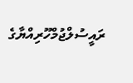ރައީސުލްޖުމްހޫރިއްޔާގެ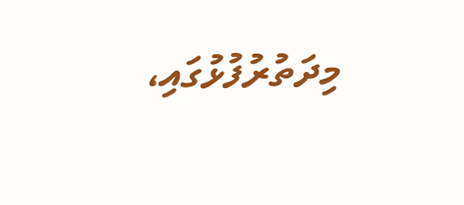މިދަތުރުފުޅުގައި،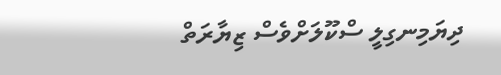ދިޔަމިނގިލީ ސްކޫލަށްވެސް ޒިޔާރަތް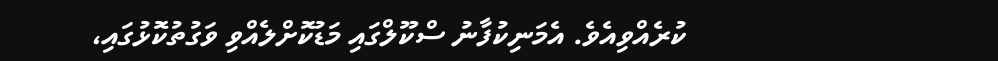ކުރެއްވިއެވެ. އެމަނިކުފާނު ސްކޫލްގައި މަޑުކޮށްލެއްވި ވަގުތުކޮޅުގައި،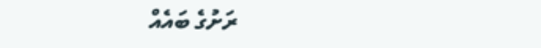ރަށުގެ ބައެއް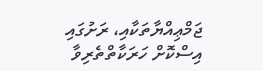ޖަމްޢިއްޔާތަކާއި، ރަށުގައި އިސްކޮށް ހަރަކާތްތެރިވާ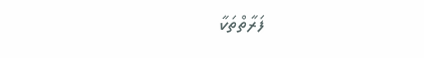ފަރާތްތަކާ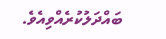ބައްދަލުކުރެއްވިއެވެ.